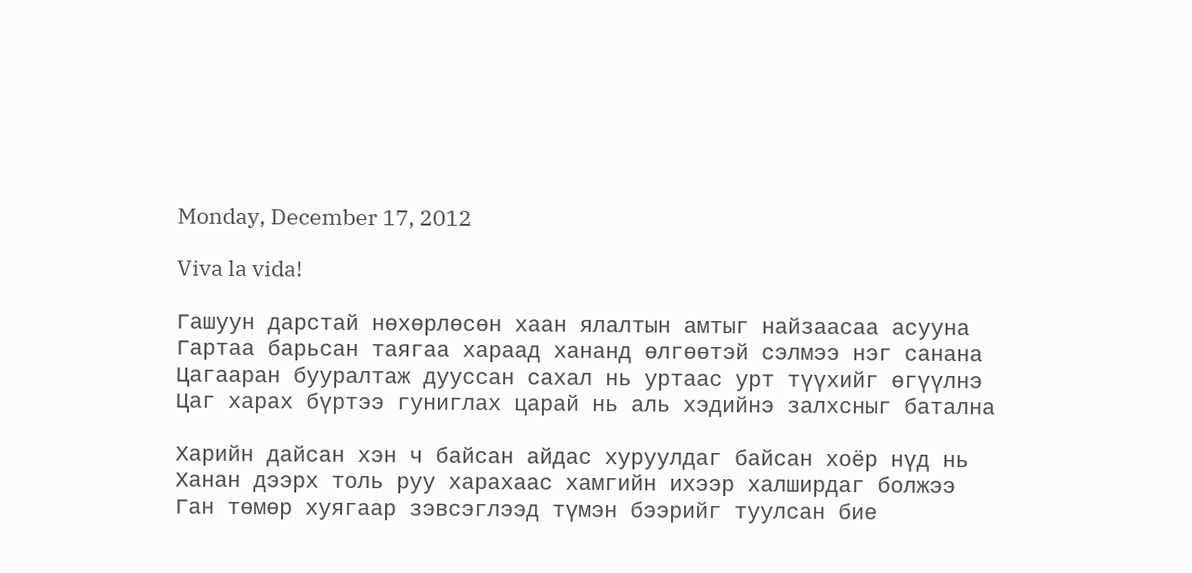Monday, December 17, 2012

Viva la vida!

Гашуун дарстай нөхөрлөсөн хаан ялалтын амтыг найзаасаа асууна
Гартаа барьсан таягаа хараад хананд өлгөөтэй сэлмээ нэг санана
Цагааран бууралтаж дууссан сахал нь уртаас урт түүхийг өгүүлнэ
Цаг харах бүртээ гуниглах царай нь аль хэдийнэ залхсныг батална

Харийн дайсан хэн ч байсан айдас хуруулдаг байсан хоёр нүд нь
Ханан дээрх толь руу харахаас хамгийн ихээр халширдаг болжээ
Ган төмөр хуягаар зэвсэглээд түмэн бээрийг туулсан бие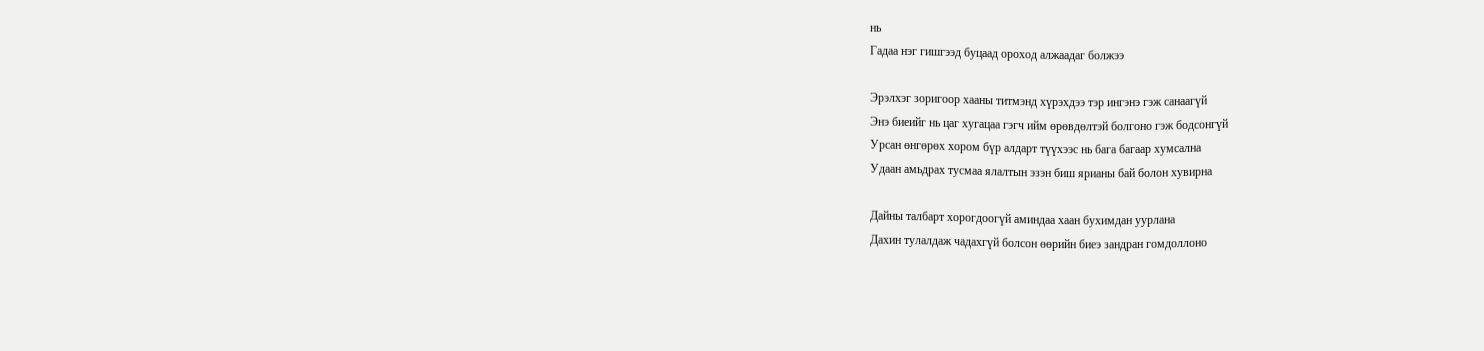нь
Гадаа нэг гишгээд буцаад ороход алжаадаг болжээ

Эрэлхэг зоригоор хааны титмэнд хүрэхдээ тэр ингэнэ гэж санаагүй
Энэ биеийг нь цаг хугацаа гэгч ийм өрөвдөлтэй болгоно гэж бодсонгүй
Урсан өнгөрөх хором бүр алдарт түүхээс нь бага багаар хумсална
Удаан амьдрах тусмаа ялалтын эзэн биш ярианы бай болон хувирна

Дайны талбарт хорогдоогүй аминдаа хаан бухимдан уурлана
Дахин тулалдаж чадахгүй болсон өөрийн биеэ зандран гомдоллоно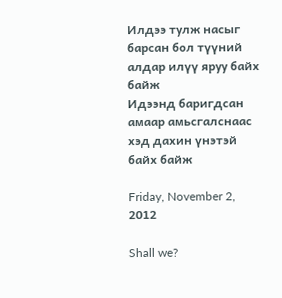Илдээ тулж насыг барсан бол түүний алдар илүү яруу байх байж
Идээнд баригдсан амаар амьсгалснаас хэд дахин үнэтэй байх байж

Friday, November 2, 2012

Shall we?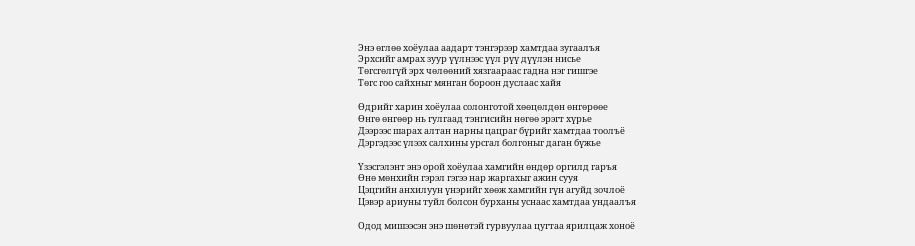Энэ өглөө хоёулаа аадарт тэнгэрээр хамтдаа зугаалъя
Эрхсийг амрах зуур үүлнээс үүл рүү дүүлэн нисье
Төгсгөлгүй эрх чөлөөний хязгаараас гадна нэг гишгэе
Төгс гоо сайхныг мянган бороон дуслаас хайя

Өдрийг харин хоёулаа солонготой хөөцөлдөн өнгөрөөе
Өнгө өнгөөр нь гулгаад тэнгисийн нөгөө эрэгт хүрье
Дээрээс шарах алтан нарны цацраг бүрийг хамтдаа тоолъё
Дэргэдээс үлээх салхины урсгал болгоныг даган бүжье

Үзэсгэлэнт энэ орой хоёулаа хамгийн өндөр оргилд гаръя
Өнө мөнхийн гэрэл гэгээ нар жаргахыг ажин сууя
Цэцгийн анхилуун үнэрийг хөөж хамгийн гүн агуйд зочлоё
Цэвэр ариуны туйл болсон бурханы уснаас хамтдаа ундаалъя

Одод мишээсэн энэ шөнөтэй гурвуулаа цугтаа ярилцаж хоноё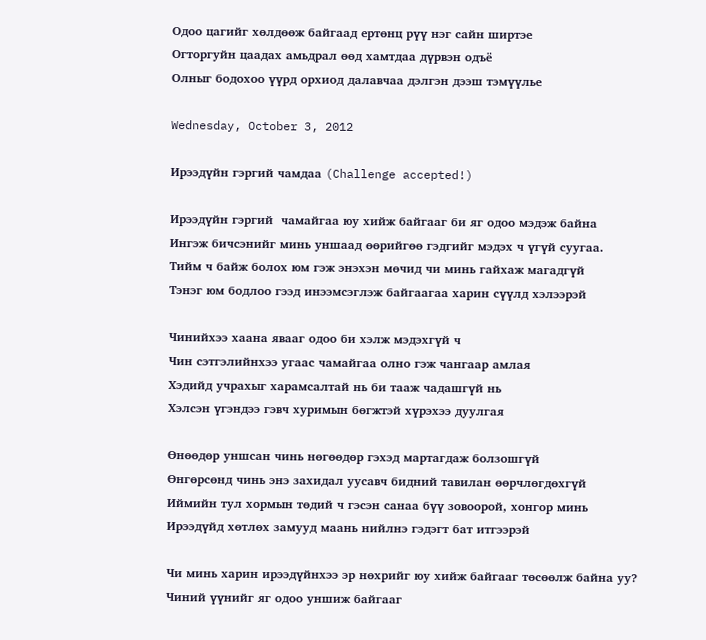Одоо цагийг хөлдөөж байгаад ертөнц рүү нэг сайн ширтэе
Огторгуйн цаадах амьдрал өөд хамтдаа дүрвэн одъё
Олныг бодохоо үүрд орхиод далавчаа дэлгэн дээш тэмүүлье

Wednesday, October 3, 2012

Ирээдүйн гэргий чамдаа (Challenge accepted!)

Ирээдүйн гэргий  чамайгаа юу хийж байгааг би яг одоо мэдэж байна
Ингэж бичсэнийг минь уншаад өөрийгөө гэдгийг мэдэх ч үгүй суугаа.
Тийм ч байж болох юм гэж энэхэн мөчид чи минь гайхаж магадгүй
Тэнэг юм бодлоо гээд инээмсэглэж байгаагаа харин сүүлд хэлээрэй

Чинийхээ хаана явааг одоо би хэлж мэдэхгүй ч
Чин сэтгэлийнхээ угаас чамайгаа олно гэж чангаар амлая
Хэдийд учрахыг харамсалтай нь би тааж чадашгүй нь
Хэлсэн үгэндээ гэвч хуримын бөгжтэй хүрэхээ дуулгая

Өнөөдөр уншсан чинь нөгөөдөр гэхэд мартагдаж болзошгүй
Өнгөрсөнд чинь энэ захидал уусавч бидний тавилан өөрчлөгдөхгүй
Иймийн тул хормын төдий ч гэсэн санаа бүү зовоорой, хонгор минь
Ирээдүйд хөтлөх замууд маань нийлнэ гэдэгт бат итгээрэй

Чи минь харин ирээдүйнхээ эр нөхрийг юу хийж байгааг төсөөлж байна уу?
Чиний үүнийг яг одоо уншиж байгааг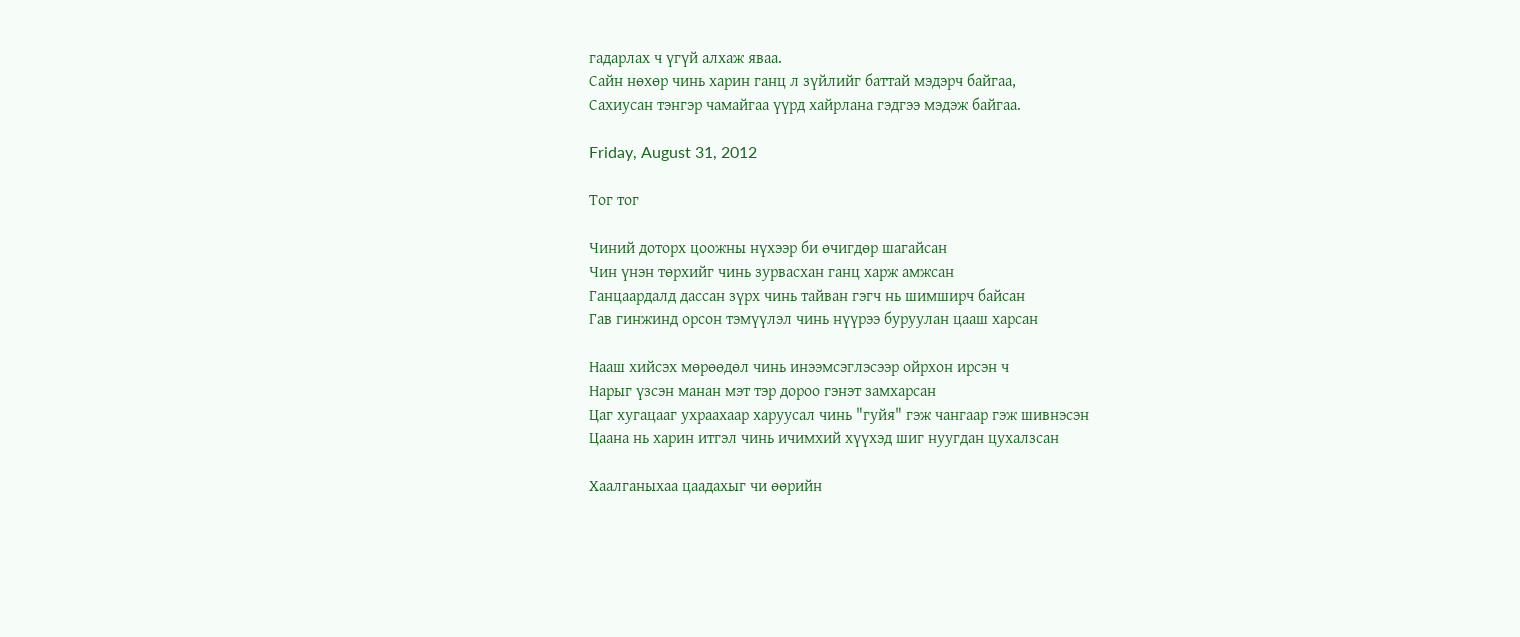гадарлах ч үгүй алхаж яваа.
Сайн нөхөр чинь харин ганц л зүйлийг баттай мэдэрч байгаа,
Сахиусан тэнгэр чамайгаа үүрд хайрлана гэдгээ мэдэж байгаа.

Friday, August 31, 2012

Тог тог

Чиний доторх цоожны нүхээр би өчигдөр шагайсан
Чин үнэн төрхийг чинь зурвасхан ганц харж амжсан
Ганцаардалд дассан зүрх чинь тайван гэгч нь шимширч байсан
Гав гинжинд орсон тэмүүлэл чинь нүүрээ буруулан цааш харсан

Нааш хийсэх мөрөөдөл чинь инээмсэглэсээр ойрхон ирсэн ч
Нарыг үзсэн манан мэт тэр дороо гэнэт замхарсан
Цаг хугацааг ухраахаар харуусал чинь "гуйя" гэж чангаар гэж шивнэсэн
Цаана нь харин итгэл чинь ичимхий хүүхэд шиг нуугдан цухалзсан

Хаалганыхаа цаадахыг чи өөрийн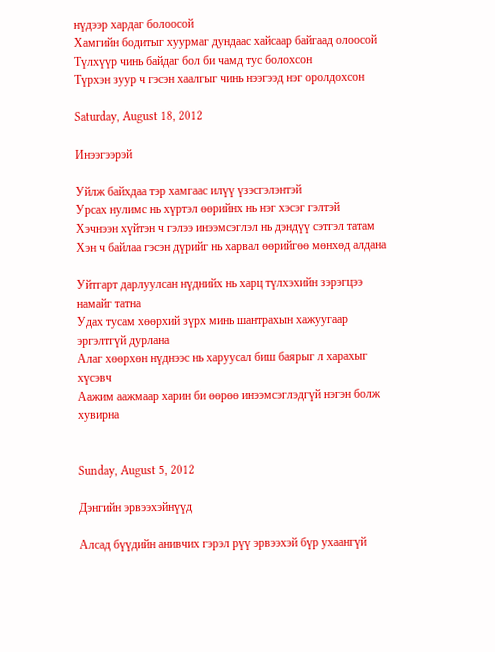нүдээр хардаг болоосой
Хамгийн бодитыг хуурмаг дундаас хайсаар байгаад олоосой
Түлхүүр чинь байдаг бол би чамд тус болохсон
Түрхэн зуур ч гэсэн хаалгыг чинь нээгээд нэг оролдохсон

Saturday, August 18, 2012

Инээгээрэй

Уйлж байхдаа тэр хамгаас илүү үзэсгэлэнтэй
Урсах нулимс нь хүртэл өөрийнх нь нэг хэсэг гэлтэй
Хэчнээн хүйтэн ч гэлээ инээмсэглэл нь дэндүү сэтгэл татам
Хэн ч байлаа гэсэн дүрийг нь харвал өөрийгөө мөнхөд алдана

Уйтгарт дарлуулсан нүднийх нь харц түлхэхийн зэрэгцээ намайг татна
Удах тусам хөөрхий зүрх минь шантрахын хажуугаар эргэлтгүй дурлана
Алаг хөөрхөн нүднээс нь харуусал биш баярыг л харахыг хүсэвч
Аажим аажмаар харин би өөрөө инээмсэглэдгүй нэгэн болж хувирна


Sunday, August 5, 2012

Дэнгийн эрвээхэйнүүд

Алсад бүүдийн анивчих гэрэл рүү эрвээхэй бүр ухаангүй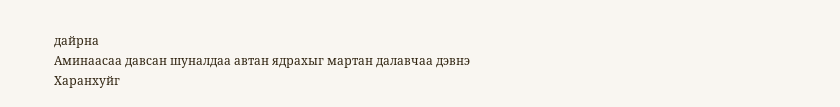дайрна
Аминаасаа давсан шуналдаа автан ядрахыг мартан далавчаа дэвнэ
Харанхуйг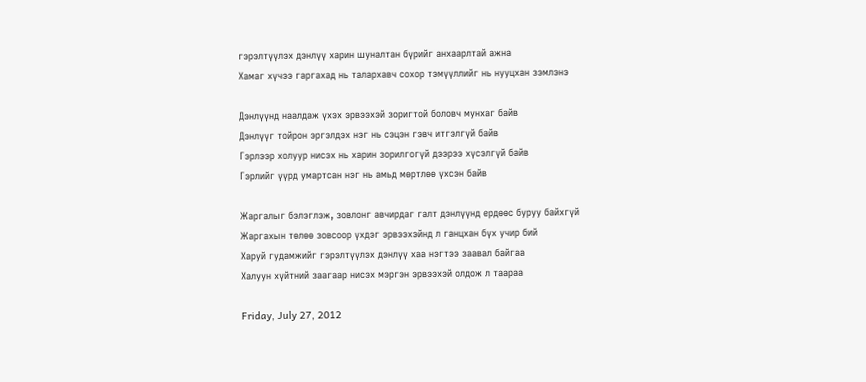гэрэлтүүлэх дэнлүү харин шуналтан бүрийг анхаарлтай ажна
Хамаг хүчээ гаргахад нь талархавч сохор тэмүүллийг нь нууцхан зэмлэнэ

Дэнлүүнд наалдаж үхэх эрвээхэй зоригтой боловч мунхаг байв
Дэнлүүг тойрон эргэлдэх нэг нь сэцэн гэвч итгэлгүй байв
Гэрлээр холуур нисэх нь харин зорилгогүй дээрээ хүсэлгүй байв
Гэрлийг үүрд умартсан нэг нь амьд мөртлөө үхсэн байв

Жаргалыг бэлэглэж, зовлонг авчирдаг галт дэнлүүнд ердөөс буруу байхгүй
Жаргахын төлөө зовсоор үхдэг эрвээхэйнд л ганцхан бүх учир бий
Харуй гудамжийг гэрэлтүүлэх дэнлүү хаа нэгтээ заавал байгаа
Халуун хүйтний заагаар нисэх мэргэн эрвээхэй олдож л таараа

Friday, July 27, 2012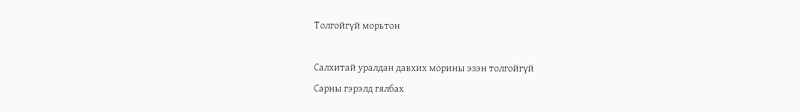Толгойгүй морьтон

Салхитай уралдан давхих морины эзэн толгойгүй
Сарны гэрэлд гялбах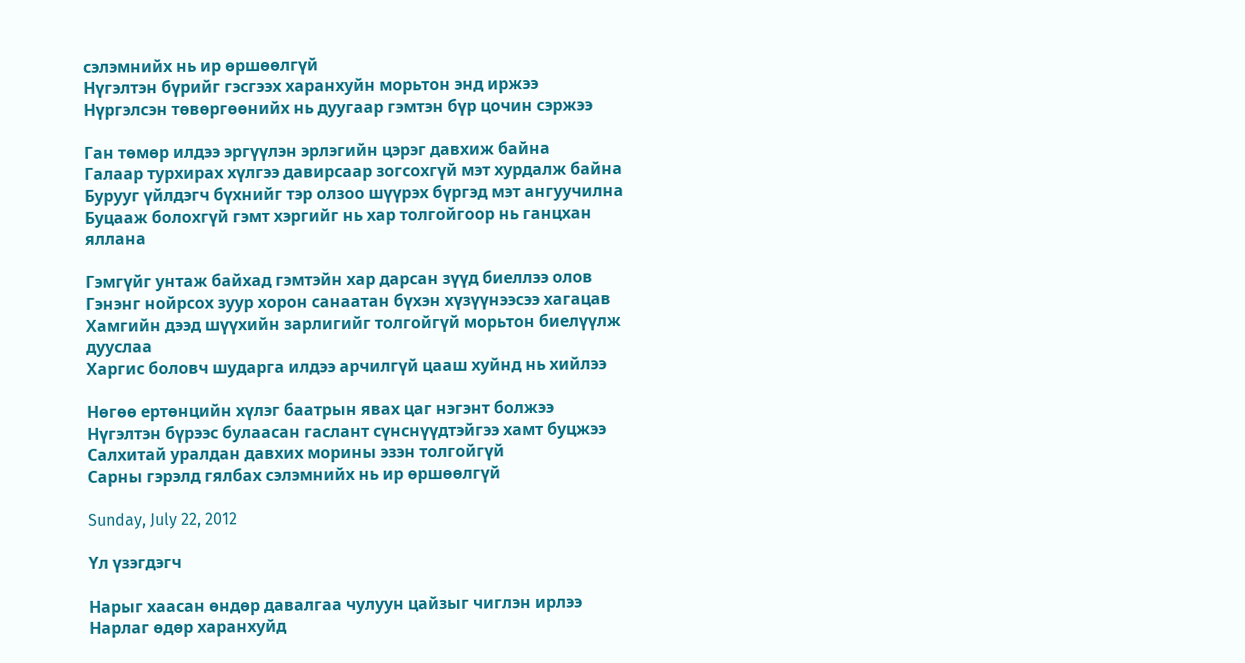сэлэмнийх нь ир өршөөлгүй
Нүгэлтэн бүрийг гэсгээх харанхуйн морьтон энд иржээ
Нүргэлсэн төвөргөөнийх нь дуугаар гэмтэн бүр цочин сэржээ

Ган төмөр илдээ эргүүлэн эрлэгийн цэрэг давхиж байна
Галаар турхирах хүлгээ давирсаар зогсохгүй мэт хурдалж байна
Бурууг үйлдэгч бүхнийг тэр олзоо шүүрэх бүргэд мэт ангуучилна
Буцааж болохгүй гэмт хэргийг нь хар толгойгоор нь ганцхан яллана

Гэмгүйг унтаж байхад гэмтэйн хар дарсан зүүд биеллээ олов
Гэнэнг нойрсох зуур хорон санаатан бүхэн хүзүүнээсээ хагацав
Хамгийн дээд шүүхийн зарлигийг толгойгүй морьтон биелүүлж дууслаа
Харгис боловч шударга илдээ арчилгүй цааш хуйнд нь хийлээ

Нөгөө ертөнцийн хүлэг баатрын явах цаг нэгэнт болжээ
Нүгэлтэн бүрээс булаасан гаслант сүнснүүдтэйгээ хамт буцжээ
Салхитай уралдан давхих морины эзэн толгойгүй
Сарны гэрэлд гялбах сэлэмнийх нь ир өршөөлгүй

Sunday, July 22, 2012

Үл үзэгдэгч

Нарыг хаасан өндөр давалгаа чулуун цайзыг чиглэн ирлээ
Нарлаг өдөр харанхуйд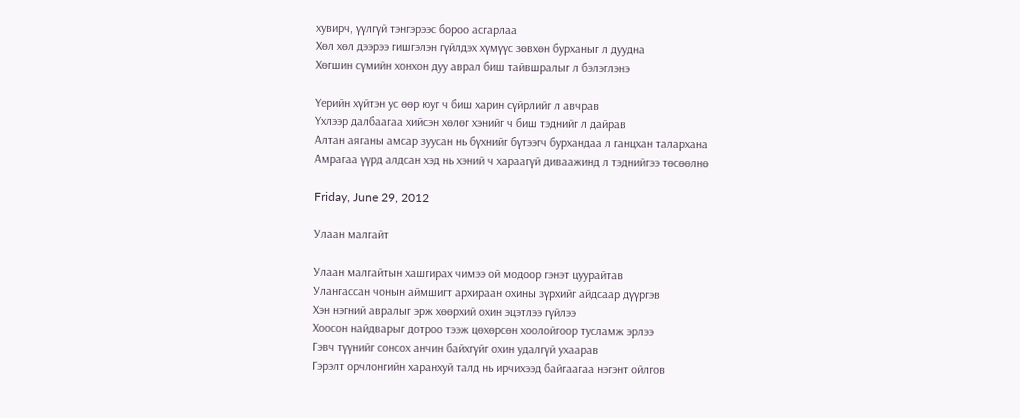хувирч, үүлгүй тэнгэрээс бороо асгарлаа
Хөл хөл дээрээ гишгэлэн гүйлдэх хүмүүс зөвхөн бурханыг л дуудна
Хөгшин сүмийн хонхон дуу аврал биш тайвшралыг л бэлэглэнэ

Үерийн хүйтэн ус өөр юуг ч биш харин сүйрлийг л авчрав
Үхлээр далбаагаа хийсэн хөлөг хэнийг ч биш тэднийг л дайрав
Алтан аяганы амсар зуусан нь бүхнийг бүтээгч бурхандаа л ганцхан талархана
Амрагаа үүрд алдсан хэд нь хэний ч хараагүй диваажинд л тэднийгээ төсөөлнө

Friday, June 29, 2012

Улаан малгайт

Улаан малгайтын хашгирах чимээ ой модоор гэнэт цуурайтав
Улангассан чонын аймшигт архираан охины зүрхийг айдсаар дүүргэв
Хэн нэгний авралыг эрж хөөрхий охин эцэтлээ гүйлээ
Хоосон найдварыг дотроо тээж цөхөрсөн хоолойгоор тусламж эрлээ
Гэвч түүнийг сонсох анчин байхгүйг охин удалгүй ухаарав
Гэрэлт орчлонгийн харанхуй талд нь ирчихээд байгаагаа нэгэнт ойлгов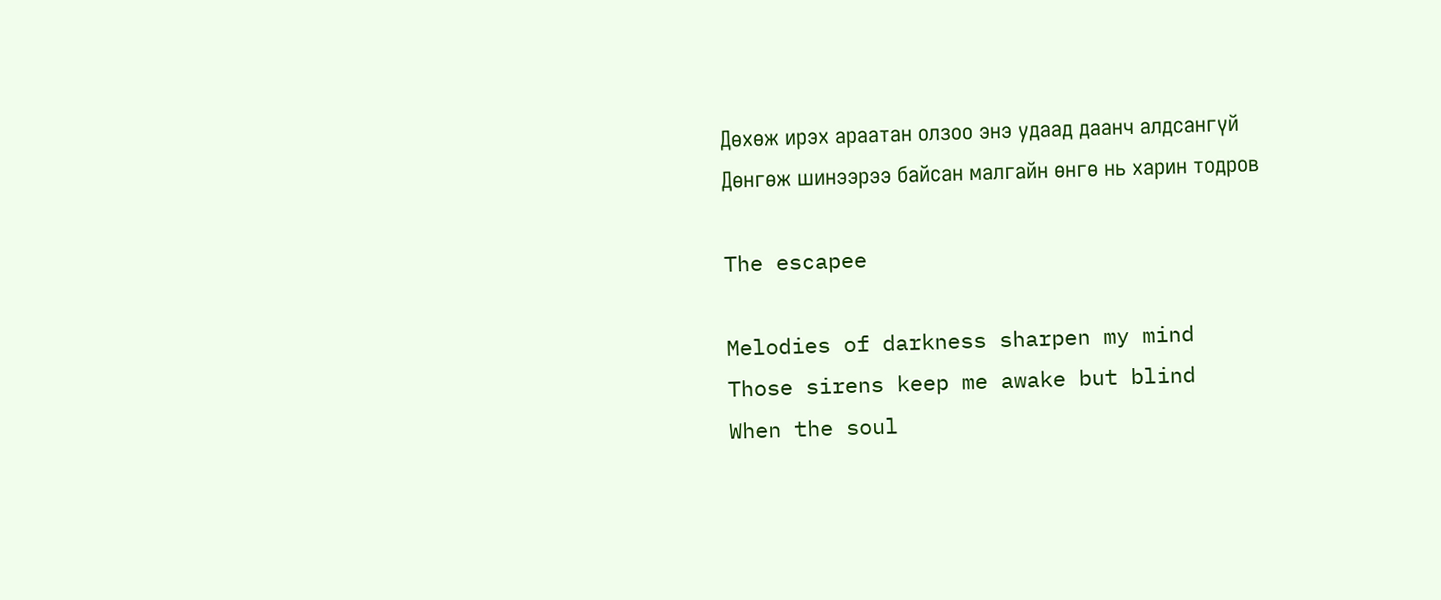Дөхөж ирэх араатан олзоо энэ удаад даанч алдсангүй
Дөнгөж шинээрээ байсан малгайн өнгө нь харин тодров

The escapee

Melodies of darkness sharpen my mind
Those sirens keep me awake but blind
When the soul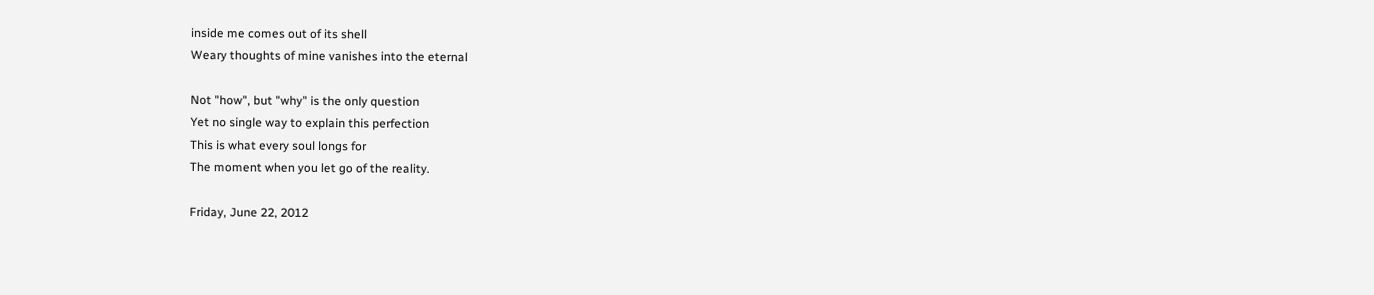inside me comes out of its shell
Weary thoughts of mine vanishes into the eternal

Not "how", but "why" is the only question
Yet no single way to explain this perfection
This is what every soul longs for
The moment when you let go of the reality.

Friday, June 22, 2012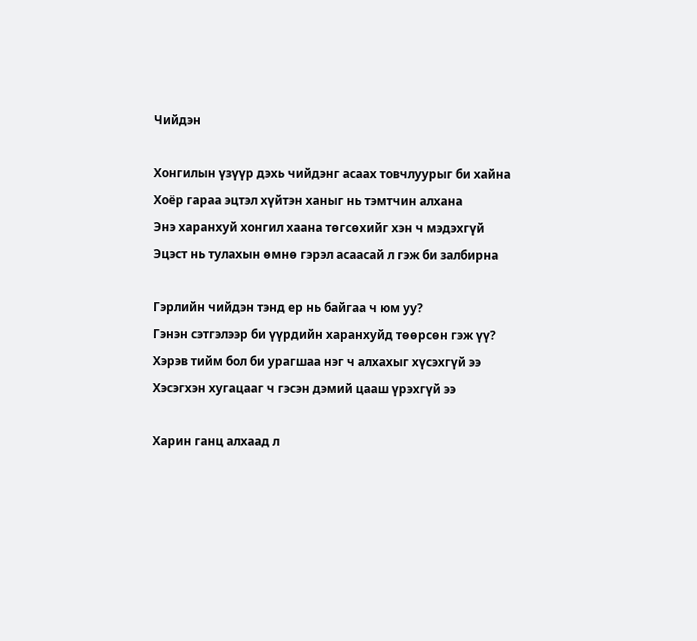Чийдэн

Хонгилын үзүүр дэхь чийдэнг асаах товчлуурыг би хайна
Хоёр гараа эцтэл хүйтэн ханыг нь тэмтчин алхана
Энэ харанхуй хонгил хаана төгсөхийг хэн ч мэдэхгүй
Эцэст нь тулахын өмнө гэрэл асаасай л гэж би залбирна

Гэрлийн чийдэн тэнд ер нь байгаа ч юм уу?
Гэнэн сэтгэлээр би үүрдийн харанхуйд төөрсөн гэж үү?
Хэрэв тийм бол би урагшаа нэг ч алхахыг хүсэхгүй ээ
Хэсэгхэн хугацааг ч гэсэн дэмий цааш үрэхгүй ээ

Харин ганц алхаад л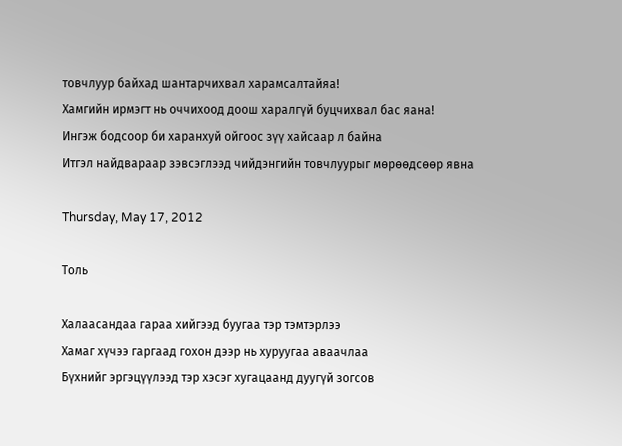товчлуур байхад шантарчихвал харамсалтайяа!
Хамгийн ирмэгт нь оччихоод доош харалгүй буцчихвал бас яана!
Ингэж бодсоор би харанхуй ойгоос зүү хайсаар л байна
Итгэл найдвараар зэвсэглээд чийдэнгийн товчлуурыг мөрөөдсөөр явна

Thursday, May 17, 2012

Толь

Халаасандаа гараа хийгээд буугаа тэр тэмтэрлээ
Хамаг хүчээ гаргаад гохон дээр нь хуруугаа аваачлаа
Бүхнийг эргэцүүлээд тэр хэсэг хугацаанд дуугүй зогсов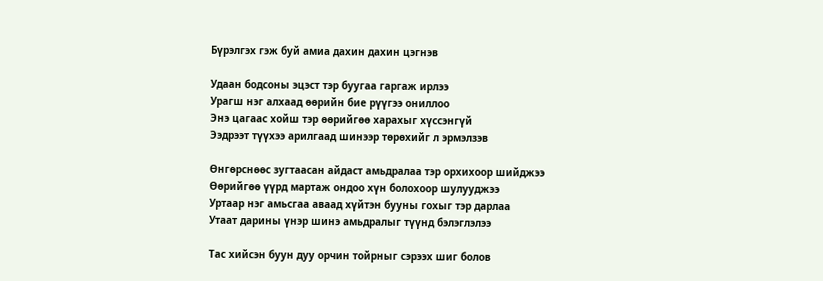Бүрэлгэх гэж буй амиа дахин дахин цэгнэв

Удаан бодсоны эцэст тэр буугаа гаргаж ирлээ
Урагш нэг алхаад өөрийн бие рүүгээ ониллоо
Энэ цагаас хойш тэр өөрийгөө харахыг хүссэнгүй
Ээдрээт түүхээ арилгаад шинээр төрөхийг л эрмэлзэв

Өнгөрснөөс зугтаасан айдаст амьдралаа тэр орхихоор шийджээ
Өөрийгөө үүрд мартаж ондоо хүн болохоор шулууджээ
Уртаар нэг амьсгаа аваад хүйтэн бууны гохыг тэр дарлаа
Утаат дарины үнэр шинэ амьдралыг түүнд бэлэглэлээ

Тас хийсэн буун дуу орчин тойрныг сэрээх шиг болов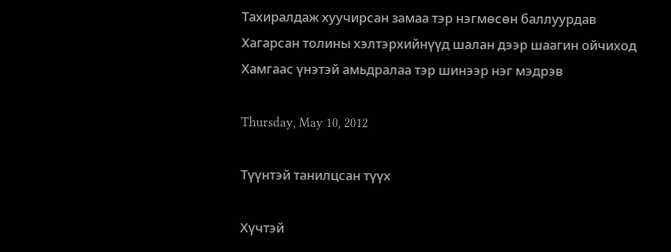Тахиралдаж хуучирсан замаа тэр нэгмөсөн баллуурдав
Хагарсан толины хэлтэрхийнүүд шалан дээр шаагин ойчиход
Хамгаас үнэтэй амьдралаа тэр шинээр нэг мэдрэв

Thursday, May 10, 2012

Түүнтэй танилцсан түүх

Хүчтэй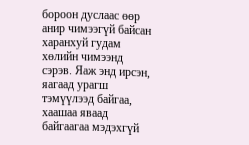бороон дуслаас өөр анир чимээгүй байсан харанхуй гудам хөлийн чимээнд сэрэв. Яаж энд ирсэн, яагаад урагш тэмүүлээд байгаа, хаашаа яваад байгаагаа мэдэхгүй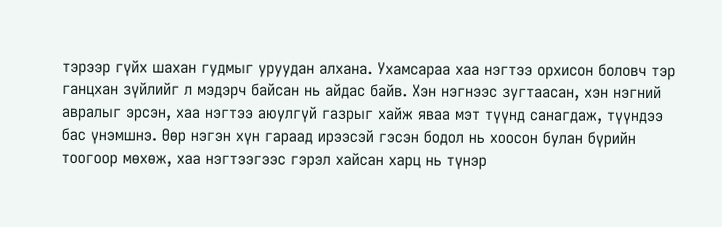тэрээр гүйх шахан гудмыг уруудан алхана. Ухамсараа хаа нэгтээ орхисон боловч тэр ганцхан зүйлийг л мэдэрч байсан нь айдас байв. Хэн нэгнээс зугтаасан, хэн нэгний авралыг эрсэн, хаа нэгтээ аюулгүй газрыг хайж яваа мэт түүнд санагдаж, түүндээ бас үнэмшнэ. Өөр нэгэн хүн гараад ирээсэй гэсэн бодол нь хоосон булан бүрийн тоогоор мөхөж, хаа нэгтээгээс гэрэл хайсан харц нь түнэр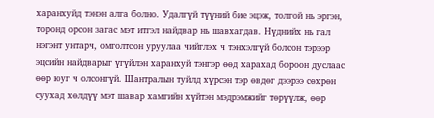харанхуйд тэнэн алга болно. Удалгүй түүний бие эцэж, толгой нь эргэн, торонд орсон загас мэт итгэл найдвар нь шавхагдав. Нүднийх нь гал нэгэнт унтарч, омголтсон уруулаа чийглэх ч тэнхэлгүй болсон тэрээр эцсийн найдварыг үгүйлэн харанхуй тэнгэр өөд харахад бороон дуслаас өөр юуг ч олсонгүй. Шантралын туйлд хүрсэн тэр өвдөг дээрээ сөхрөн суухад хөлдүү мэт шавар хамгийн хүйтэн мэдрэмжийг төрүүлж, өөр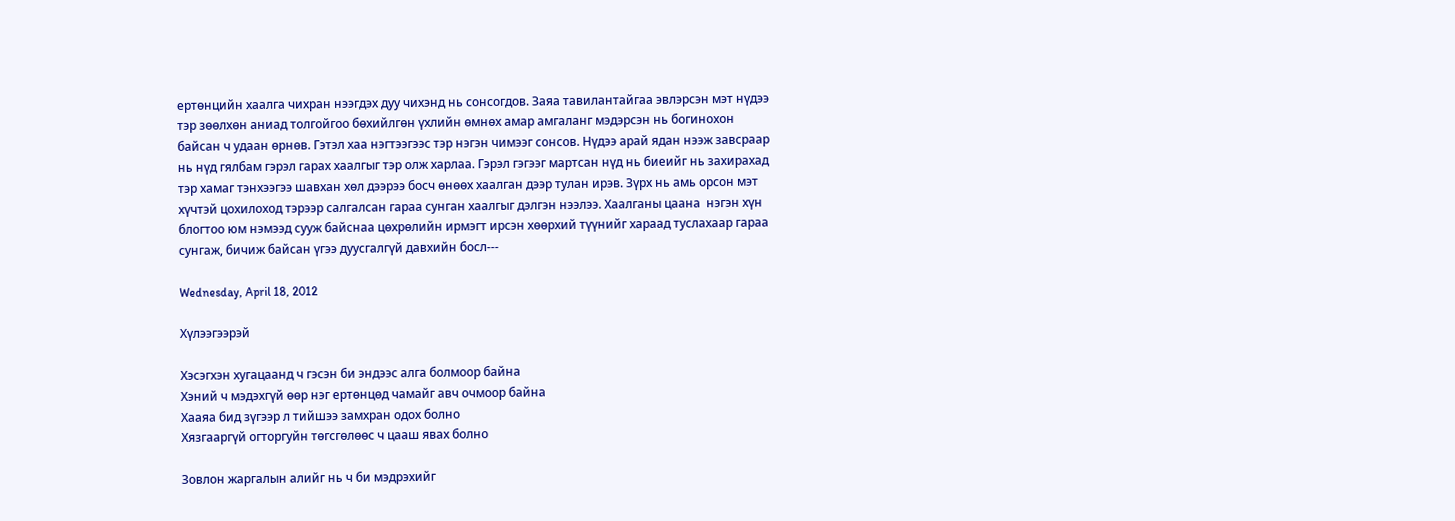ертөнцийн хаалга чихран нээгдэх дуу чихэнд нь сонсогдов. Заяа тавилантайгаа эвлэрсэн мэт нүдээ тэр зөөлхөн аниад толгойгоо бөхийлгөн үхлийн өмнөх амар амгаланг мэдэрсэн нь богинохон байсан ч удаан өрнөв. Гэтэл хаа нэгтээгээс тэр нэгэн чимээг сонсов. Нүдээ арай ядан нээж завсраар нь нүд гялбам гэрэл гарах хаалгыг тэр олж харлаа. Гэрэл гэгээг мартсан нүд нь биеийг нь захирахад тэр хамаг тэнхээгээ шавхан хөл дээрээ босч өнөөх хаалган дээр тулан ирэв. Зүрх нь амь орсон мэт хүчтэй цохилоход тэрээр салгалсан гараа сунган хаалгыг дэлгэн нээлээ. Хаалганы цаана  нэгэн хүн блогтоо юм нэмээд сууж байснаа цөхрөлийн ирмэгт ирсэн хөөрхий түүнийг хараад туслахаар гараа сунгаж, бичиж байсан үгээ дуусгалгүй давхийн босл---

Wednesday, April 18, 2012

Хүлээгээрэй

Хэсэгхэн хугацаанд ч гэсэн би эндээс алга болмоор байна
Хэний ч мэдэхгүй өөр нэг ертөнцөд чамайг авч очмоор байна
Хааяа бид зүгээр л тийшээ замхран одох болно
Хязгааргүй огторгуйн төгсгөлөөс ч цааш явах болно

Зовлон жаргалын алийг нь ч би мэдрэхийг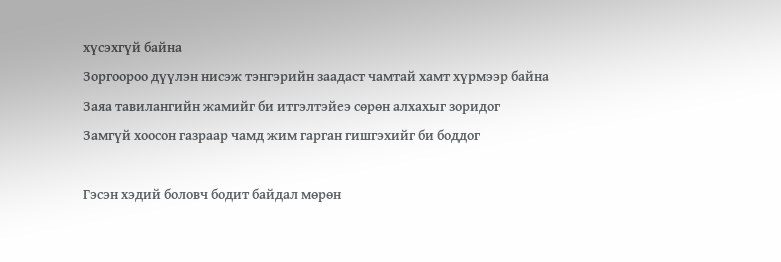хүсэхгүй байна
Зоргоороо дүүлэн нисэж тэнгэрийн заадаст чамтай хамт хүрмээр байна
Заяа тавилангийн жамийг би итгэлтэйеэ сөрөн алхахыг зоридог
Замгүй хоосон газраар чамд жим гарган гишгэхийг би боддог

Гэсэн хэдий боловч бодит байдал мөрөн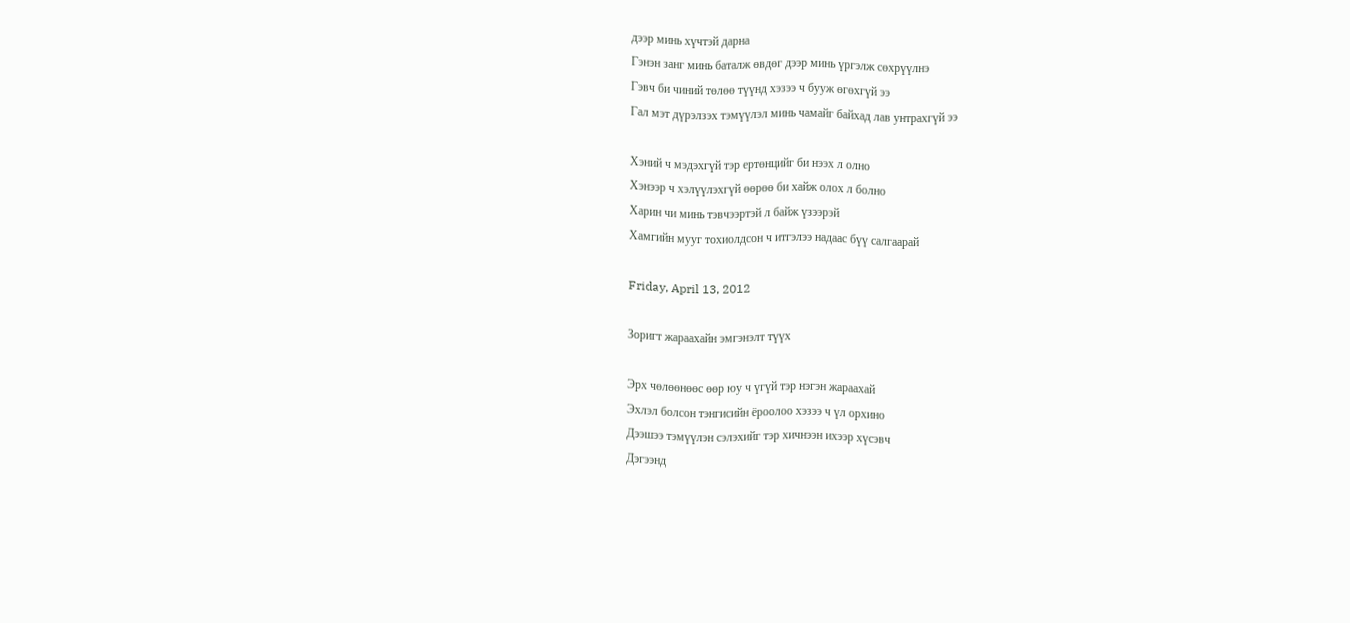дээр минь хүчтэй дарна
Гэнэн занг минь баталж өвдөг дээр минь үргэлж сөхрүүлнэ
Гэвч би чиний төлөө түүнд хэзээ ч бууж өгөхгүй ээ
Гал мэт дүрэлзэх тэмүүлэл минь чамайг байхад лав унтрахгүй ээ

Хэний ч мэдэхгүй тэр ертөнцийг би нээх л олно
Хэнээр ч хэлүүлэхгүй өөрөө би хайж олох л болно
Харин чи минь тэвчээртэй л байж үзээрэй
Хамгийн мууг тохиолдсон ч итгэлээ надаас бүү салгаарай

Friday, April 13, 2012

Зоригт жараахайн эмгэнэлт түүх

Эрх чөлөөнөөс өөр юу ч үгүй тэр нэгэн жараахай
Эхлэл болсон тэнгисийн ёроолоо хэзээ ч үл орхино
Дээшээ тэмүүлэн сэлэхийг тэр хичнээн ихээр хүсэвч
Дэгээнд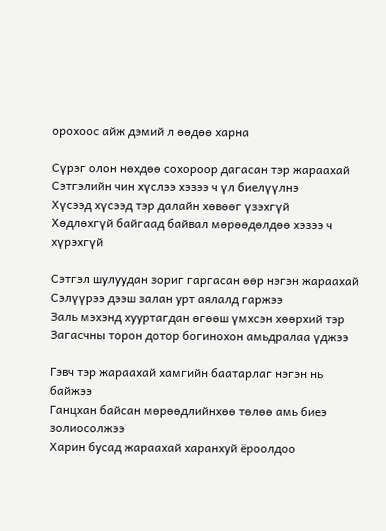орохоос айж дэмий л өөдөө харна

Сүрэг олон нөхдөө сохороор дагасан тэр жараахай
Сэтгэлийн чин хүслээ хэзээ ч үл биелүүлнэ
Хүсээд хүсээд тэр далайн хөвөөг үзэхгүй
Хөдлөхгүй байгаад байвал мөрөөдөлдөө хэзээ ч хүрэхгүй

Сэтгэл шулуудан зориг гаргасан өөр нэгэн жараахай
Сэлүүрээ дээш залан урт аялалд гаржээ
Заль мэхэнд хууртагдан өгөөш үмхсэн хөөрхий тэр
Загасчны торон дотор богинохон амьдралаа үджээ

Гэвч тэр жараахай хамгийн баатарлаг нэгэн нь байжээ
Ганцхан байсан мөрөөдлийнхөө төлөө амь биеэ золиосолжээ
Харин бусад жараахай харанхуй ёроолдоо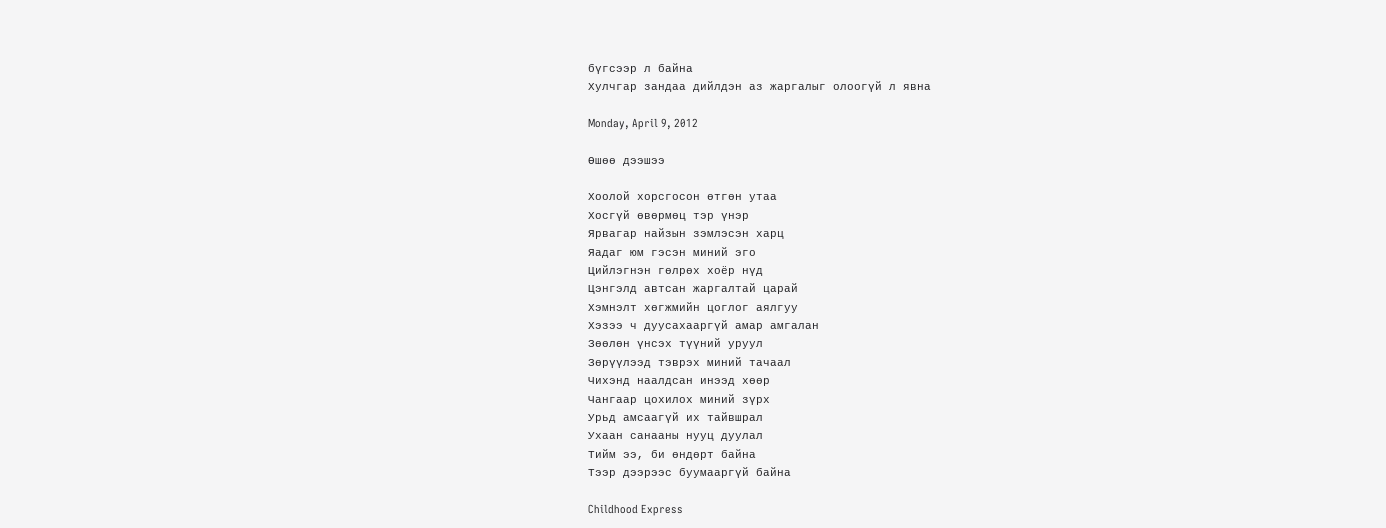бүгсээр л байна
Хулчгар зандаа дийлдэн аз жаргалыг олоогүй л явна

Monday, April 9, 2012

Өшөө дээшээ

Хоолой хорсгосон өтгөн утаа
Хосгүй өвөрмөц тэр үнэр
Ярвагар найзын зэмлэсэн харц
Яадаг юм гэсэн миний эго
Цийлэгнэн гөлрөх хоёр нүд
Цэнгэлд автсан жаргалтай царай
Хэмнэлт хөгжмийн цоглог аялгуу
Хэзээ ч дуусахааргүй амар амгалан
Зөөлөн үнсэх түүний уруул
Зөрүүлээд тэврэх миний тачаал
Чихэнд наалдсан инээд хөөр
Чангаар цохилох миний зүрх
Урьд амсаагүй их тайвшрал
Ухаан санааны нууц дуулал
Тийм ээ, би өндөрт байна
Тээр дээрээс буумааргүй байна

Childhood Express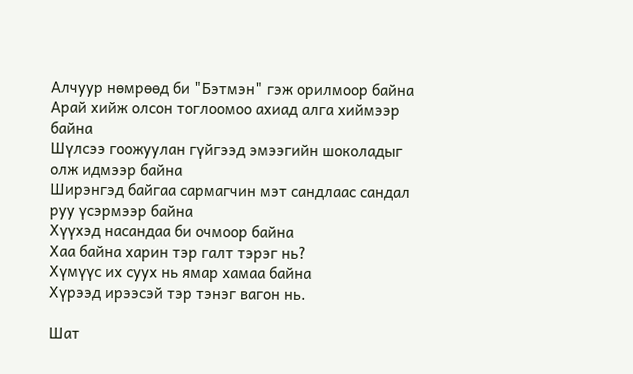Алчуур нөмрөөд би "Бэтмэн" гэж орилмоор байна
Арай хийж олсон тоглоомоо ахиад алга хиймээр байна
Шүлсээ гоожуулан гүйгээд эмээгийн шоколадыг олж идмээр байна
Ширэнгэд байгаа сармагчин мэт сандлаас сандал руу үсэрмээр байна
Хүүхэд насандаа би очмоор байна
Хаа байна харин тэр галт тэрэг нь?
Хүмүүс их суух нь ямар хамаа байна
Хүрээд ирээсэй тэр тэнэг вагон нь.

Шат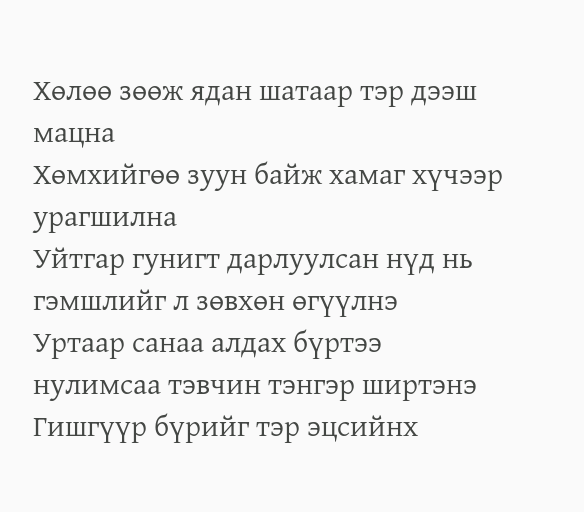Хөлөө зөөж ядан шатаар тэр дээш мацна
Хөмхийгөө зуун байж хамаг хүчээр урагшилна
Уйтгар гунигт дарлуулсан нүд нь гэмшлийг л зөвхөн өгүүлнэ
Уртаар санаа алдах бүртээ нулимсаа тэвчин тэнгэр ширтэнэ
Гишгүүр бүрийг тэр эцсийнх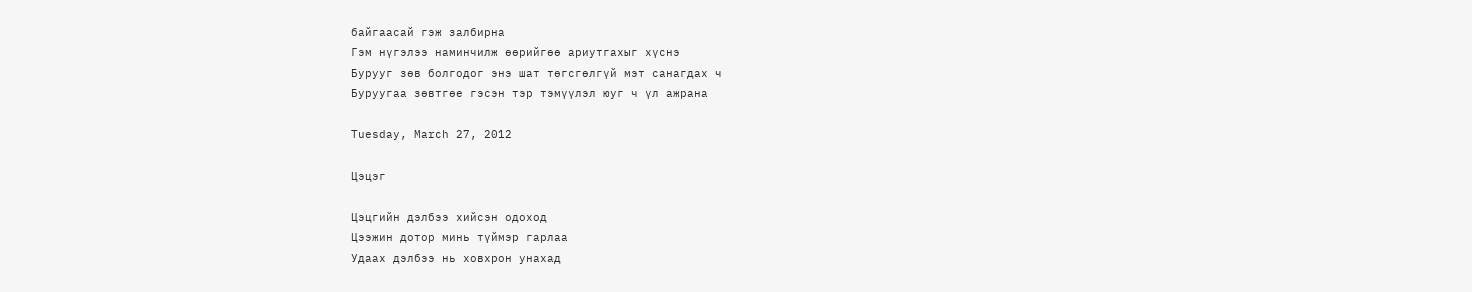байгаасай гэж залбирна
Гэм нүгэлээ наминчилж өөрийгөө ариутгахыг хүснэ
Бурууг зөв болгодог энэ шат төгсгөлгүй мэт санагдах ч
Буруугаа зөвтгөе гэсэн тэр тэмүүлэл юуг ч үл ажрана

Tuesday, March 27, 2012

Цэцэг

Цэцгийн дэлбээ хийсэн одоход
Цээжин дотор минь түймэр гарлаа
Удаах дэлбээ нь ховхрон унахад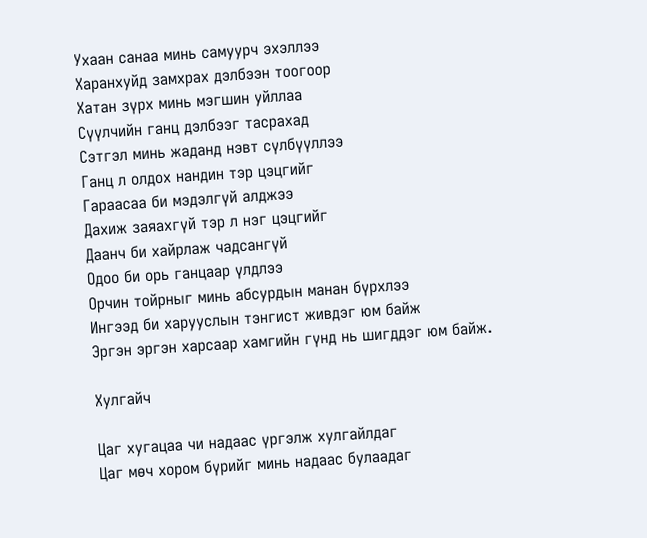Ухаан санаа минь самуурч эхэллээ
Харанхуйд замхрах дэлбээн тоогоор
Хатан зүрх минь мэгшин уйллаа
Сүүлчийн ганц дэлбээг тасрахад
Сэтгэл минь жаданд нэвт сүлбүүллээ
Ганц л олдох нандин тэр цэцгийг
Гараасаа би мэдэлгүй алджээ
Дахиж заяахгүй тэр л нэг цэцгийг
Даанч би хайрлаж чадсангүй
Одоо би орь ганцаар үлдлээ
Орчин тойрныг минь абсурдын манан бүрхлээ
Ингээд би харууслын тэнгист живдэг юм байж
Эргэн эргэн харсаар хамгийн гүнд нь шигддэг юм байж.

Хулгайч

Цаг хугацаа чи надаас үргэлж хулгайлдаг
Цаг мөч хором бүрийг минь надаас булаадаг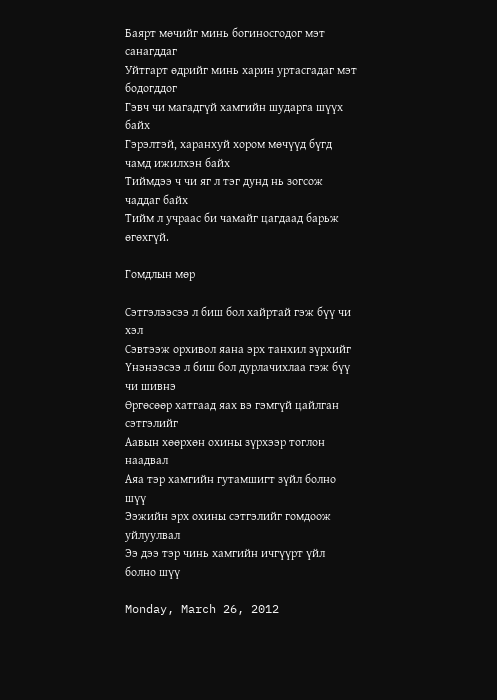Баярт мөчийг минь богиносгодог мэт санагддаг
Уйтгарт өдрийг минь харин уртасгадаг мэт бодогддог
Гэвч чи магадгүй хамгийн шударга шүүх байх
Гэрэлтэй, харанхуй хором мөчүүд бүгд чамд ижилхэн байх
Тиймдээ ч чи яг л тэг дунд нь зогсож чаддаг байх
Тийм л учраас би чамайг цагдаад барьж өгөхгүй.

Гомдлын мөр

Сэтгэлээсээ л биш бол хайртай гэж бүү чи хэл
Сэвтээж орхивол яана эрх танхил зүрхийг
Үнэнээсээ л биш бол дурлачихлаа гэж бүү чи шивнэ
Өргөсөөр хатгаад яах вэ гэмгүй цайлган сэтгэлийг
Аавын хөөрхөн охины зүрхээр тоглон наадвал
Аяа тэр хамгийн гутамшигт зүйл болно шүү
Ээжийн эрх охины сэтгэлийг гомдоож уйлуулвал
Ээ дээ тэр чинь хамгийн ичгүүрт үйл болно шүү

Monday, March 26, 2012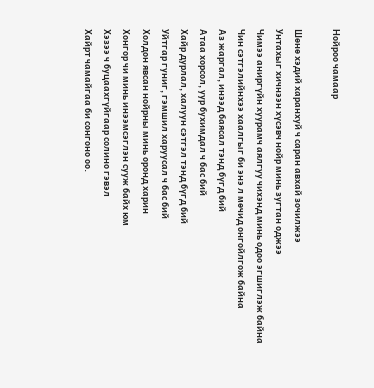Нойроо чамаар

Шөнө хэдий харанхуй ч саран авхай зочилжээ
Унтахыг хичнээн хүсэвч нойр минь зугтан оджээ
Чимээ аниргүйн хуурамч аялгуу чихэнд минь одоо эгшиглэж байна
Чин сэтгэлийнхээ хаалгыг би энэ л мөчид онгойлгож байна
Аз жаргал, инээд баясал тэнд бүгд бий
Атаа хорсол, уур бухимдал ч бас бий
Хайр дурлал, халуун сэтгэл тэнд бүгд бий
Уйтгар гуниг, гэмшил харуусал ч бас бий
Холдон явсан нойрны минь оронд харин
Хонгор чи минь инээмсэглэн сууж байх юм
Хэзээ ч буцаахгүйгаар солино гэвэл
Хайрт чамайгаа би сонгоно оо.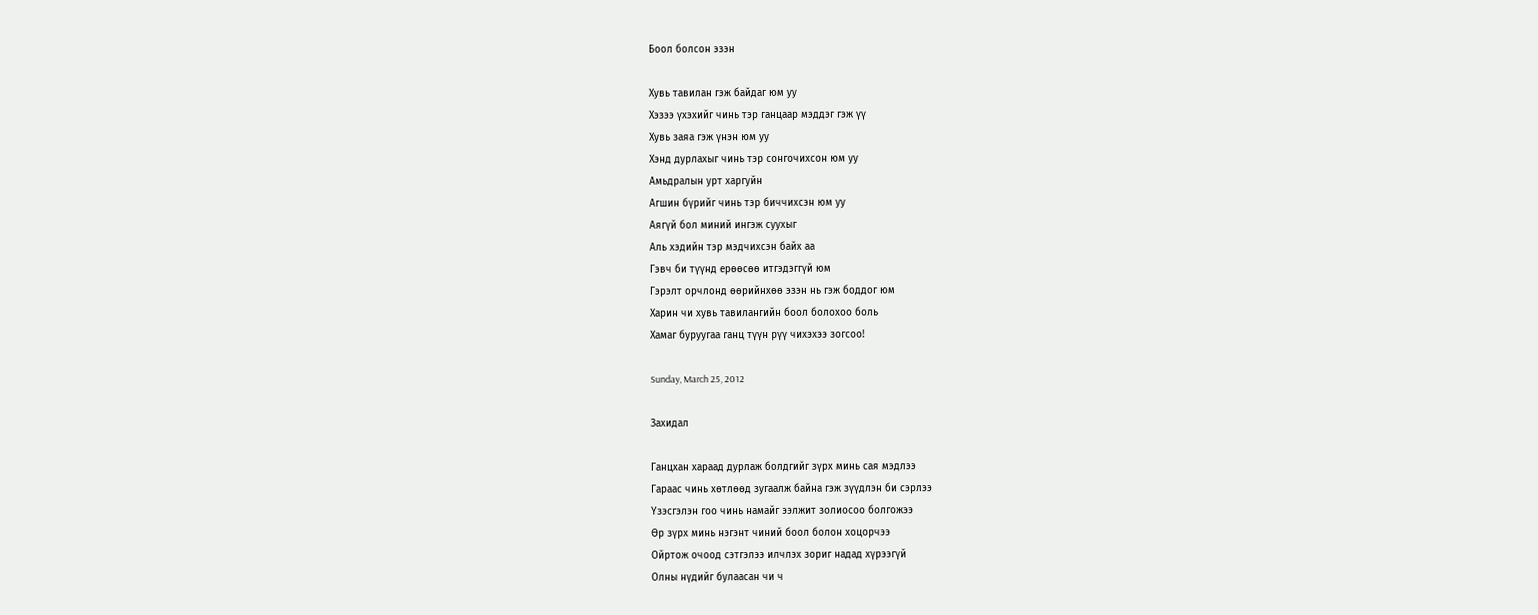Боол болсон эзэн

Хувь тавилан гэж байдаг юм уу
Хэзээ үхэхийг чинь тэр ганцаар мэддэг гэж үү
Хувь заяа гэж үнэн юм уу
Хэнд дурлахыг чинь тэр сонгочихсон юм уу
Амьдралын урт харгуйн
Агшин бүрийг чинь тэр биччихсэн юм уу
Аягүй бол миний ингэж суухыг
Аль хэдийн тэр мэдчихсэн байх аа
Гэвч би түүнд ерөөсөө итгэдэггүй юм
Гэрэлт орчлонд өөрийнхөө эзэн нь гэж боддог юм
Харин чи хувь тавилангийн боол болохоо боль
Хамаг буруугаа ганц түүн рүү чихэхээ зогсоо!

Sunday, March 25, 2012

Захидал

Ганцхан хараад дурлаж болдгийг зүрх минь сая мэдлээ
Гараас чинь хөтлөөд зугаалж байна гэж зүүдлэн би сэрлээ
Үзэсгэлэн гоо чинь намайг ээлжит золиосоо болгожээ
Өр зүрх минь нэгэнт чиний боол болон хоцорчээ
Ойртож очоод сэтгэлээ илчлэх зориг надад хүрээгүй
Олны нүдийг булаасан чи ч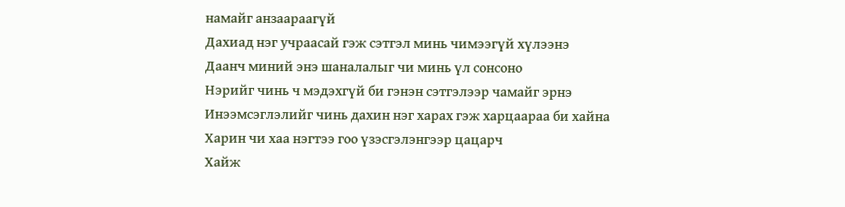намайг анзаараагүй
Дахиад нэг учраасай гэж сэтгэл минь чимээгүй хүлээнэ
Даанч миний энэ шаналалыг чи минь үл сонсоно
Нэрийг чинь ч мэдэхгүй би гэнэн сэтгэлээр чамайг эрнэ
Инээмсэглэлийг чинь дахин нэг харах гэж харцаараа би хайна
Харин чи хаа нэгтээ гоо үзэсгэлэнгээр цацарч
Хайж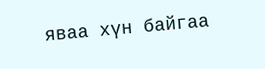яваа хүн байгаа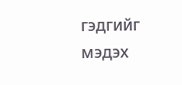гэдгийг мэдэх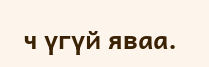ч үгүй яваа.